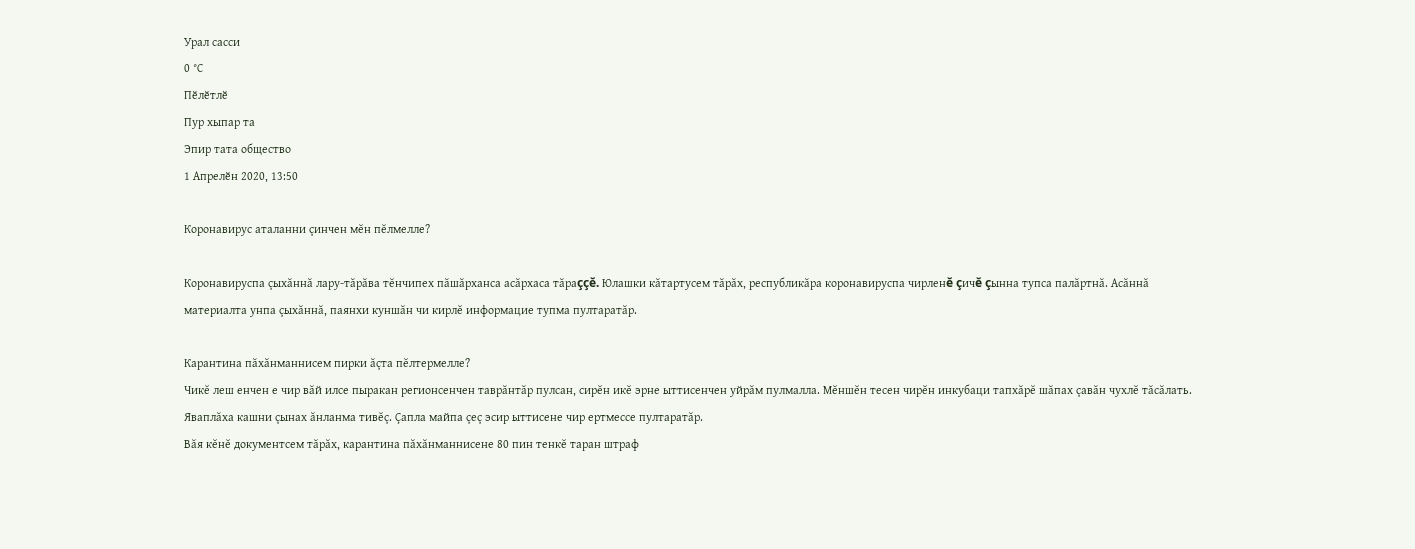Урал сасси
0 °С
Пӗлӗтлӗ
Пур хыпар та
Эпир тата общество
1 Апрелӗн 2020, 13:50

Коронавирус аталанни çинчен мĕн пĕлмелле?

Коронавируспа çыхăннă лару-тăрăва тĕнчипех пăшăрханса асăрхаса тăраççĕ. Юлашки кăтартусем тăрăх, республикăра коронавируспа чирленĕ çичĕ çынна тупса палăртнă. Асăннă материалта унпа çыхăннă, паянхи куншăн чи кирлĕ информацие тупма пултаратăр.

Карантина пăхăнманнисем пирки ăçта пĕлтермелле?
Чикĕ леш енчен е чир вăй илсе пыракан регионсенчен таврăнтăр пулсан, сирĕн икĕ эрне ыттисенчен уйрăм пулмалла. Мĕншĕн тесен чирĕн инкубаци тапхăрĕ шăпах çавăн чухлĕ тăсăлать. Яваплăха кашни çынах ăнланма тивĕç. Çапла майпа çеç эсир ыттисене чир ертмессе пултаратăр.
Вăя кĕнĕ документсем тăрăх, карантина пăхăнманнисене 80 пин тенкĕ таран штраф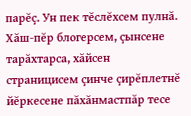парĕç. Ун пек тĕслĕхсем пулнă. Хăш-пĕр блогерсем, çынсене тарăхтарса, хăйсен страницисем çинче çирĕплетнĕ йĕркесене пăхăнмастпăр тесе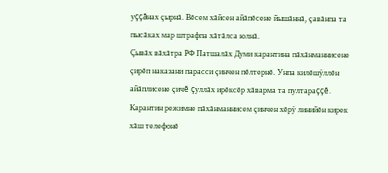уççăнах çырнă. Вĕсем хăйсен айăпĕсене йышăннă, çавăнпа та пысăках мар штрафпа хăтăлса юлнă.
Çывăх вăхăтра РФ Патшалăх Думи карантина пăхăнманнисене çирĕп наказани парасси çинчен пĕлтернĕ. Унпа килĕшÿллĕн айăплисене çичĕ çуллăх ирĕксĕр хăварма та пултараççĕ. Карантин режимне пăхăнманнисем çинчен хĕрÿ линийĕн кирек хăш телефонĕ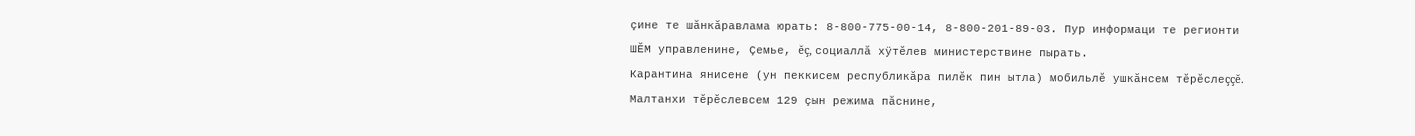çине те шăнкăравлама юрать: 8-800-775-00-14, 8-800-201-89-03. Пур информаци те регионти ШĔМ управленине, Çемье, ĕç, социаллă хÿтĕлев министерствине пырать.
Карантина янисене (ун пеккисем республикăра пилĕк пин ытла) мобильлĕ ушкăнсем тĕрĕслеççĕ. Малтанхи тĕрĕслевсем 129 çын режима пăснине,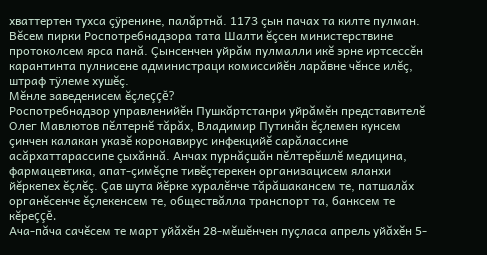хваттертен тухса çÿренине, палăртнă. 1173 çын пачах та килте пулман. Вĕсем пирки Роспотребнадзора тата Шалти ĕçсен министерствине протоколсем ярса панă. Çынсенчен уйрăм пулмалли икĕ эрне иртсессĕн карантинта пулнисене администраци комиссийĕн ларăвне чĕнсе илĕç, штраф тÿлеме хушĕç.
Мĕнле заведенисем ĕçлеççĕ?
Роспотребнадзор управленийĕн Пушкăртстанри уйрăмĕн представителĕ Олег Мавлютов пĕлтернĕ тăрăх, Владимир Путинăн ĕçлемен кунсем çинчен калакан указĕ коронавирус инфекцийĕ сарăлассине асăрхаттарассипе çыхăннă. Анчах пурнăçшăн пĕлтерĕшлĕ медицина, фармацевтика, апат-çимĕçпе тивĕçтерекен организацисем яланхи йĕркепех ĕçлĕç. Çав шута йĕрке хуралĕнче тăрăшакансем те, патшалăх органĕсенче ĕçлекенсем те, обществăлла транспорт та, банксем те кĕреççĕ.
Ача-пăча сачĕсем те март уйăхĕн 28-мĕшĕнчен пуçласа апрель уйăхĕн 5-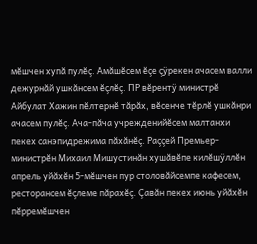мĕшчен хупă пулĕç. Амăшĕсем ĕçе çÿрекен ачасем валли дежурнăй ушкăнсем ĕçлĕç. ПР вĕрентÿ министрĕ Айбулат Хажин пĕлтернĕ тăрăх, вĕсенче тĕрлĕ ушкăнри ачасем пулĕç. Ача-пăча учрежденийĕсем малтанхи пекех санэпидрежима пăхăнĕç. Раççей Премьер-министрĕн Михаил Мишустинăн хушăвĕпе килĕшÿллĕн апрель уйăхĕн 5-мĕшчен пур столовăйсемпе кафесем, ресторансем ĕçлеме пăрахĕç. Çавăн пекех июнь уйăхĕн пĕрремĕшчен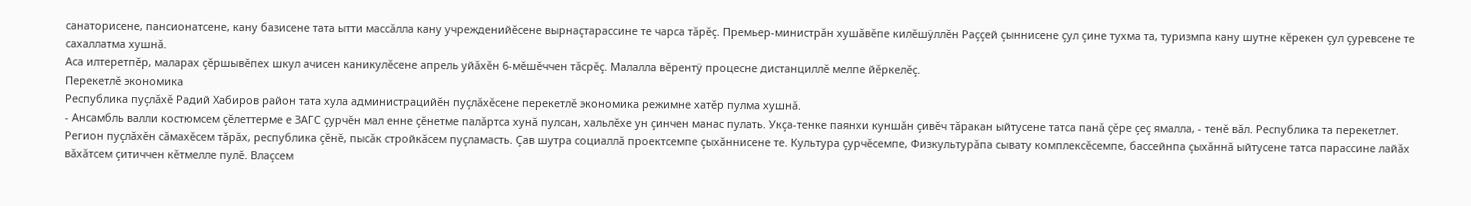санаторисене, пансионатсене, кану базисене тата ытти массăлла кану учрежденийĕсене вырнаçтарассине те чарса тăрĕç. Премьер-министрăн хушăвĕпе килĕшÿллĕн Раççей çыннисене çул çине тухма та, туризмпа кану шутне кĕрекен çул çуревсене те сахаллатма хушнă.
Аса илтеретпĕр, маларах çĕршывĕпех шкул ачисен каникулĕсене апрель уйăхĕн 6-мĕшĕччен тăсрĕç. Малалла вĕрентÿ процесне дистанциллĕ мелпе йĕркелĕç.
Перекетлĕ экономика
Республика пуçлăхĕ Радий Хабиров район тата хула администрацийĕн пуçлăхĕсене перекетлĕ экономика режимне хатĕр пулма хушнă.
- Ансамбль валли костюмсем çĕлеттерме е ЗАГС çурчĕн мал енне çĕнетме палăртса хунă пулсан, хальлĕхе ун çинчен манас пулать. Укçа-тенке паянхи куншăн çивĕч тăракан ыйтусене татса панă çĕре çеç ямалла, - тенĕ вăл. Республика та перекетлет. Регион пуçлăхĕн сăмахĕсем тăрăх, республика çĕнĕ, пысăк стройкăсем пуçламасть. Çав шутра социаллă проектсемпе çыхăннисене те. Культура çурчĕсемпе, Физкультурăпа сывату комплексĕсемпе, бассейнпа çыхăннă ыйтусене татса парассине лайăх вăхăтсем çитиччен кĕтмелле пулĕ. Влаçсем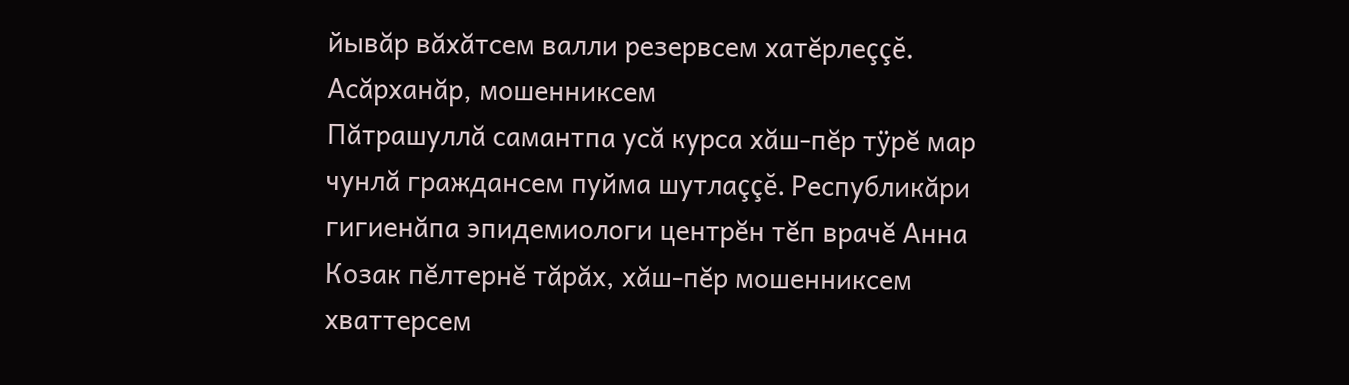йывăр вăхăтсем валли резервсем хатĕрлеççĕ.
Асăрханăр, мошенниксем
Пăтрашуллă самантпа усă курса хăш-пĕр тÿрĕ мар чунлă граждансем пуйма шутлаççĕ. Республикăри гигиенăпа эпидемиологи центрĕн тĕп врачĕ Анна Козак пĕлтернĕ тăрăх, хăш-пĕр мошенниксем хваттерсем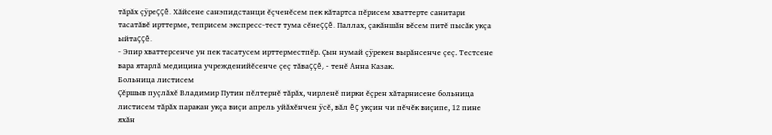тăрăх çÿреççĕ. Хăйсене санэпидстанци ĕçченĕсем пек кăтартса пĕрисем хваттерте санитари тасатăвĕ ирттерме, теприсем экспресс-тест тума сĕнеççĕ. Паллах, çакăншăн вĕсем питĕ пысăк укçа ыйтаççĕ.
- Эпир хваттерсенче ун пек тасатусем ирттерместпĕр. Çын нумай çÿрекен вырăнсенче çеç. Тестсене вара ятарлă медицина учрежденийĕсенче çеç тăваççĕ, - тенĕ Анна Казак.
Больница листисем
Çĕршыв пуçлăхĕ Владимир Путин пĕлтернĕ тăрăх, чирленĕ пирки ĕçрен хăтарнисене больница листисем тăрăх паракан укçа виçи апрель уйăхĕнчен ÿсĕ, вăл ĕç укçин чи пĕчĕк виçипе, 12 пине яхăн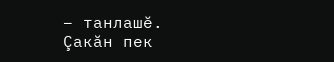– танлашĕ. Çакăн пек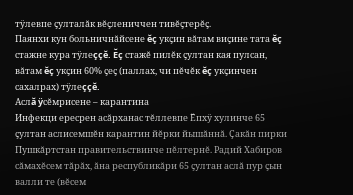тÿлевпе çулталăк вĕçлениччен тивĕçтерĕç.
Паянхи кун больничнăйсене ĕç укçин вăтам виçине тата ĕç стажне кура тÿлеççĕ. Ĕç стажĕ пилĕк çултан кая пулсан, вăтам ĕç укçин 60% çеç (паллах, чи пĕчĕк ĕç укçинчен сахалрах) тÿлеççĕ.
Аслă ÿсĕмрисене – карантина
Инфекци ересрен асăрханас тĕллевпе Ĕпхÿ хулинче 65 çултан аслисемшĕн карантин йĕрки йышăннă. Çакăн пирки Пушкăртстан правительствинче пĕлтернĕ. Радий Хабиров сăмахĕсем тăрăх, ăна республикăри 65 çултан аслă пур çын валли те (вĕсем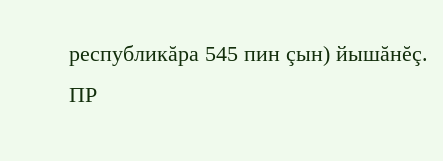республикăра 545 пин çын) йышăнĕç.
ПР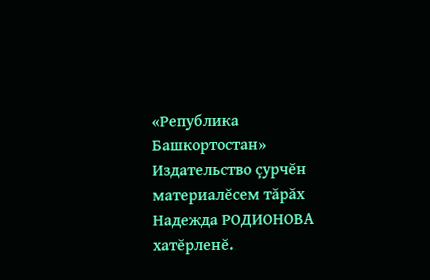«Република Башкортостан» Издательство çурчĕн материалĕсем тăрăх Надежда РОДИОНОВА хатĕрленĕ.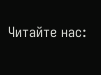Читайте нас: